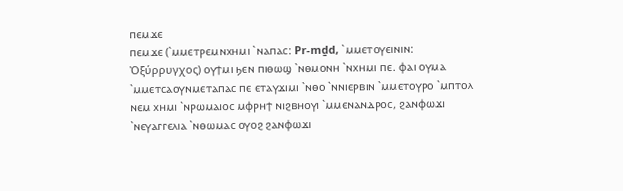ⲡⲉⲙϫⲉ
ⲡⲉⲙϫⲉ (`ⲙⲙⲉⲧⲣⲉⲙⲛⲭⲏⲙⲓ `ⲛⲁⲡⲁⲥ: Pr-mḏd, `ⲙⲙⲉⲧⲟⲩⲉⲓⲛⲓⲛ: Ὀξύρρυγχος) ⲟⲩϯⲙⲓ ϧⲉⲛ ⲡⲓⲑⲱϣ `ⲛⲑⲙⲟⲛⲏ `ⲛⲭⲏⲙⲓ ⲡⲉ. ⲫⲁⲓ ⲟⲩⲙⲁ `ⲙⲙⲉⲧⲥⲁⲟⲩⲛⲙⲉⲧⲁⲡⲁⲥ ⲡⲉ ⲉⲧⲁⲩϫⲓⲙⲓ `ⲛⲑⲟ `ⲛⲛⲓⲉⲣⲃⲓⲛ `ⲙⲙⲉⲧⲟⲩⲣⲟ `ⲙⲡⲧⲟⲗ ⲛⲉⲙ ⲭⲏⲙⲓ `ⲛⲣⲱⲙⲁⲓⲟⲥ ⲙⲫⲣⲏϯ ⲛⲓϩⲃⲏⲟⲩⲓ `ⲙⲙⲉⲛⲁⲛⲇⲣⲟⲥ, ϩⲁⲛⲫⲱϫⲓ `ⲛⲉⲩⲁⲅⲅⲉⲗⲓⲁ `ⲛⲑⲱⲙⲁⲥ ⲟⲩⲟϩ ϩⲁⲛⲫⲱϫⲓ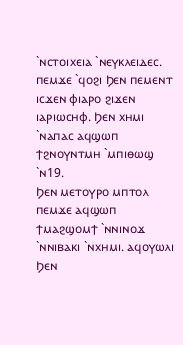`ⲛⲥⲧⲟⲓⲭⲉⲓⲁ `ⲛⲉⲩⲕⲗⲉⲓⲇⲉⲥ.
ⲡⲉⲙϫⲉ `ϥⲟϩⲓ Ϧⲉⲛ ⲡⲉⲙⲉⲛⲧ ⲓⲥϫⲉⲛ ⲫⲓⲁⲣⲟ ϩⲓϫⲉⲛ ⲓⲁⲣⲓⲱⲥⲏⲫ. Ϧⲉⲛ ⲭⲏⲙⲓ `ⲛⲁⲡⲁⲥ ⲁϥϣⲱⲡ ϯϩⲛⲟⲩⲛⲧⲙⲏ `ⲙⲡⲓⲑⲱϣ `ⲛ19.
Ϧⲉⲛ ⲙⲉⲧⲟⲩⲣⲟ ⲙⲡⲧⲟⲗ ⲡⲉⲙϫⲉ ⲁϥϣⲱⲡ ϯⲙⲁϩϣⲟⲙϯ `ⲛⲛⲓⲛⲟϫ `ⲛⲛⲓⲃⲁⲕⲓ `ⲛⲭⲏⲙⲓ. ⲁϥⲟⲩⲱⲗⲓ Ϧⲉⲛ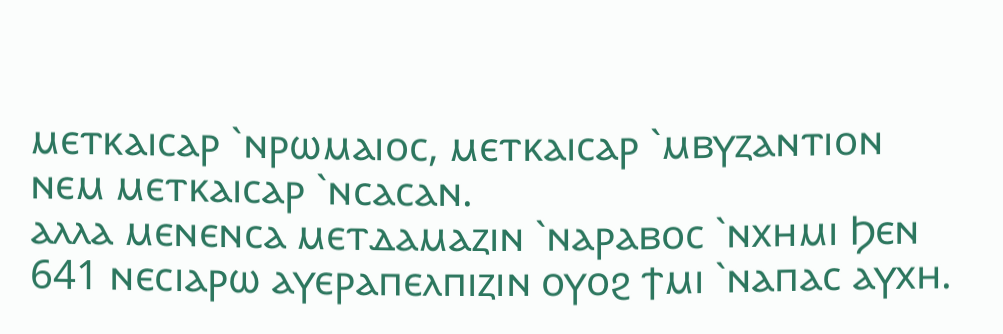ⲙⲉⲧⲕⲁⲓⲥⲁⲣ `ⲛⲣⲱⲙⲁⲓⲟⲥ, ⲙⲉⲧⲕⲁⲓⲥⲁⲣ `ⲙⲃⲩⲍⲁⲛⲧⲓⲟⲛ ⲛⲉⲙ ⲙⲉⲧⲕⲁⲓⲥⲁⲣ `ⲛⲥⲁⲥⲁⲛ.
ⲁⲗⲗⲁ ⲙⲉⲛⲉⲛⲥⲁ ⲙⲉⲧⲇⲁⲙⲁⲍⲓⲛ `ⲛⲁⲣⲁⲃⲟⲥ `ⲛⲭⲏⲙⲓ Ϧⲉⲛ 641 ⲛⲉⲥⲓⲁⲣⲱ ⲁⲩⲉⲣⲁⲡⲉⲗⲡⲓⲍⲓⲛ ⲟⲩⲟϩ ϯⲙⲓ `ⲛⲁⲡⲁⲥ ⲁⲩⲭⲏ.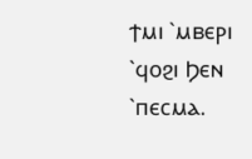ϯⲙⲓ `ⲙⲃⲉⲣⲓ `ϥⲟϩⲓ Ϧⲉⲛ `ⲡⲉⲥⲙⲁ.